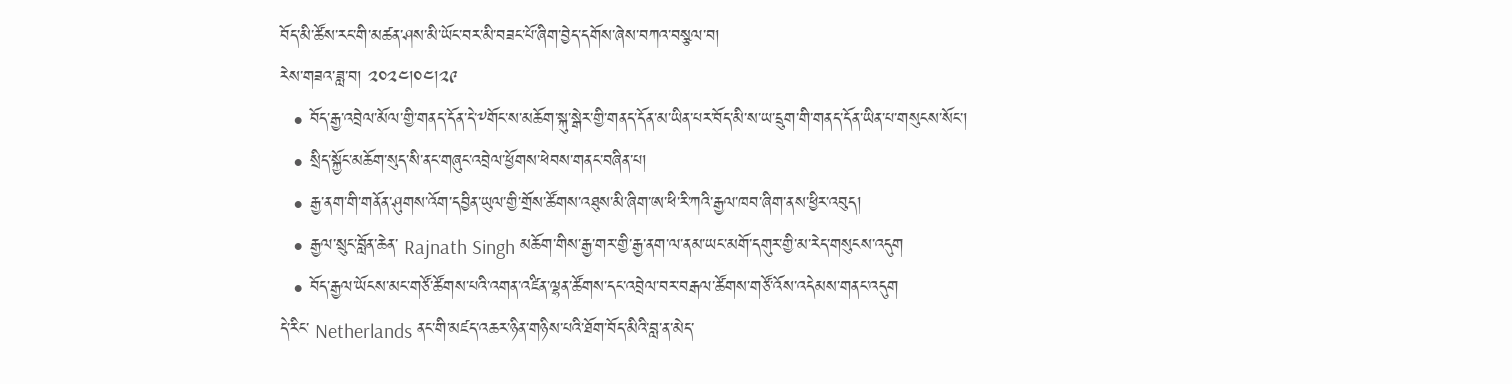བོད་མི་ཚོས་རང་གི་མཚན་ཤས་མི་ཡོང་བར་མི་བཟང་པོ་ཞིག་བྱེད་དགོས་ཞེས་བཀའ་བསྩལ་བ།
རེས་གཟའ་ཟླ་བ། ༢༠༢༤།༠༤།༢༩
  • བོད་རྒྱ་འབྲེལ་མོལ་གྱི་གནད་དོན་དེ་༸གོང་ས་མཆོག་སྐུ་སྒེར་གྱི་གནད་དོན་མ་ཡིན་པར་བོད་མི་ས་ཡ་དྲུག་གི་གནད་དོན་ཡིན་པ་གསུངས་སོང་།
  • སྲིད་སྐྱོང་མཆོག་སུད་སི་ནང་གཞུང་འབྲེལ་ཕྱོགས་ཕེབས་གནང་བཞིན་པ།
  • རྒྱ་ནག་གི་གནོན་ཤུགས་འོག་དབྱིན་ཡུལ་གྱི་གྲོས་ཚོགས་འཐུས་མི་ཞིག་ཨ་ཕི་རི་ཀའི་རྒྱལ་ཁབ་ཞིག་ནས་ཕྱིར་འབུད།
  • རྒྱལ་སྲུང་བློན་ཆེན་ Rajnath Singh མཆོག་གིས་རྒྱ་གར་གྱི་རྒྱ་ནག་ལ་ནམ་ཡང་མགོ་དགུར་གྱི་མ་རེད་གསུངས་འདུག
  • བོད་རྒྱལ་ཡོངས་མང་གཙོ་ཚོགས་པའི་འགན་འཛིན་ལྷན་ཚོགས་དང་འབྲེལ་བར་བརྒལ་ཚོགས་གཙོ་འོས་འདེམས་གནང་འདུག
དེ་རིང་ Netherlands ནང་གི་མཛད་འཆར་ཉིན་གཉིས་པའི་ཐོག་བོད་མིའི་བླ་ན་མེད་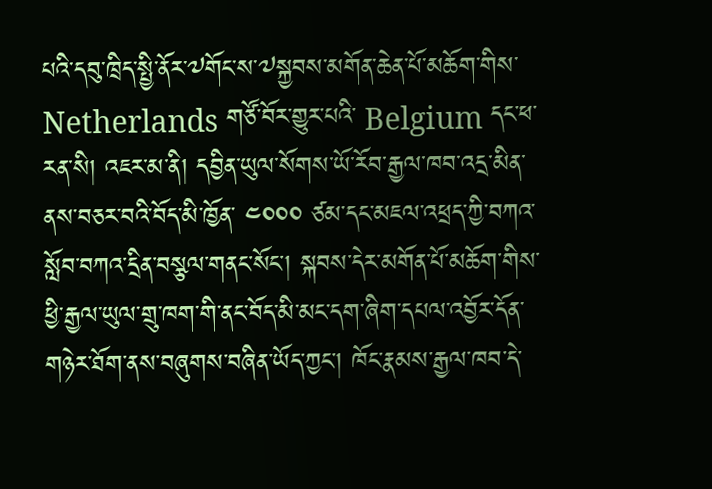པའི་དབུ་ཁྲིད་སྤྱི་ནོར་༧གོང་ས་༧སྐྱབས་མགོན་ཆེན་པོ་མཆོག་གིས་ Netherlands གཙོ་བོར་གྱུར་པའི་ Belgium དང་ཕ་རན་སི། འཇར་མ་ནི། དབྱིན་ཡུལ་སོགས་ཡོ་རོབ་རྒྱལ་ཁབ་འདྲ་མིན་ནས་བཅར་བའི་བོད་མི་ཁྱོན་ ༤༠༠༠ ཙམ་དང་མཇལ་འཕྲད་ཀྱི་བཀའ་སློབ་བཀའ་དྲིན་བསྩལ་གནང་སོང་། སྐབས་དེར་མགོན་པོ་མཆོག་གིས་ཕྱི་རྒྱལ་ཡུལ་གྲུ་ཁག་གི་ནང་བོད་མི་མང་དག་ཞིག་དཔལ་འབྱོར་དོན་གཉེར་ཐོག་ནས་བཞུགས་བཞིན་ཡོད་ཀྱང་། ཁོང་རྣམས་རྒྱལ་ཁབ་དེ་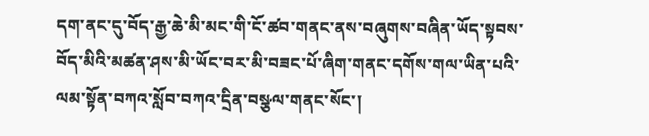དག་ནང་དུ་བོད་རྒྱ་ཆེ་མི་མང་གི་ངོ་ཚབ་གནང་ནས་བཞུགས་བཞིན་ཡོད་སྟབས་བོད་མིའི་མཚན་ཤས་མི་ཡོང་བར་མི་བཟང་པོ་ཞིག་གནང་དགོས་གལ་ཡིན་པའི་ལམ་སྟོན་བཀའ་སློབ་བཀའ་དྲིན་བསྩལ་གནང་སོང་།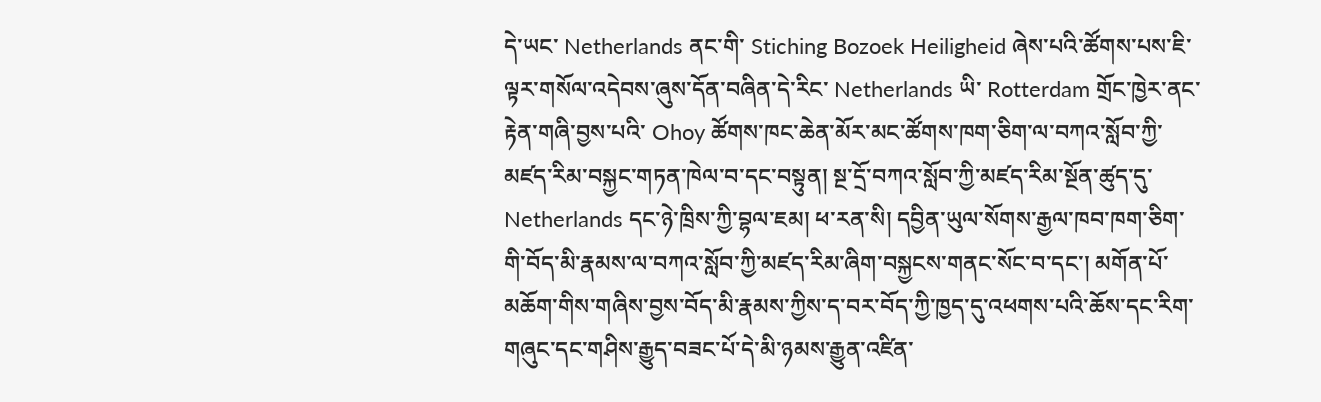དེ་ཡང་ Netherlands ནང་གི་ Stiching Bozoek Heiligheid ཞེས་པའི་ཚོགས་པས་ཇི་ལྟར་གསོལ་འདེབས་ཞུས་དོན་བཞིན་དེ་རིང་ Netherlands ཡི་ Rotterdam གྲོང་ཁྱེར་ནང་རྟེན་གཞི་བྱས་པའི་ Ohoy ཚོགས་ཁང་ཆེན་མོར་མང་ཚོགས་ཁག་ཅིག་ལ་བཀའ་སློབ་ཀྱི་མཛད་རིམ་བསྐྱང་གཏན་ཁེལ་བ་དང་བསྟུན། སྔ་དྲོ་བཀའ་སློབ་ཀྱི་མཛད་རིམ་སྔོན་ཚུད་དུ་ Netherlands དང་ཉེ་ཁྲིས་ཀྱི་བྷལ་ཇམ། ཕ་རན་སི། དབྱིན་ཡུལ་སོགས་རྒྱལ་ཁབ་ཁག་ཅིག་གི་བོད་མི་རྣམས་ལ་བཀའ་སློབ་ཀྱི་མཛད་རིམ་ཞིག་བསྐྱངས་གནང་སོང་བ་དང་། མགོན་པོ་མཆོག་གིས་གཞིས་བྱས་བོད་མི་རྣམས་ཀྱིས་ད་བར་བོད་ཀྱི་ཁྱད་དུ་འཕགས་པའི་ཆོས་དང་རིག་གཞུང་དང་གཤིས་རྒྱུད་བཟང་པོ་དེ་མི་ཉམས་རྒྱུན་འཛིན་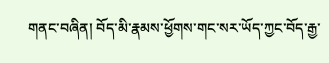གནང་བཞིན། བོད་མི་རྣམས་ཕྱོགས་གང་སར་ཡོད་ཀྱང་བོད་རྒྱ་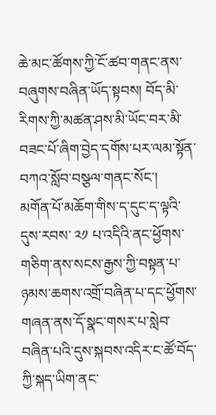ཆེ་མང་ཚོགས་ཀྱི་ངོ་ཚབ་གནང་ནས་བཞུགས་བཞིན་ཡོད་སྟབས། བོད་མི་རིགས་ཀྱི་མཚན་ཤས་མི་ཡོང་བར་མི་བཟང་པོ་ཞིག་བྱེད་དགོས་པར་ལམ་སྟོན་བཀའ་སློབ་བསྩལ་གནང་སོང་།
མགོན་པོ་མཆོག་གིས་ད་དུང་ད་ལྟའི་དུས་རབས་ ༢༡ པ་འདིའི་ནང་ཕྱོགས་གཅིག་ནས་སངས་རྒྱས་ཀྱི་བསྟན་པ་ཉམས་ཆགས་འགྲོ་བཞིན་པ་དང་ཕྱོགས་གཞན་ནས་དོ་སྣང་གསར་པ་སླེབ་བཞིན་པའི་དུས་སྐབས་འདིར་ང་ཚོ་བོད་ཀྱི་སྐད་ཡིག་ནང་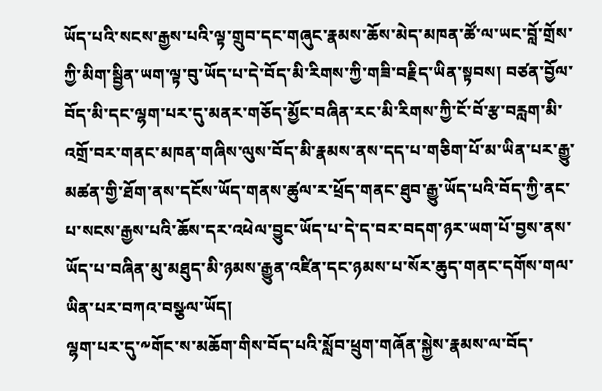ཡོད་པའི་སངས་རྒྱས་པའི་ལྟ་གྲུབ་དང་གཞུང་རྣམས་ཆོས་མེད་མཁན་ཚོ་ལ་ཡང་བློ་གྲོས་ཀྱི་མིག་སྦྱིན་ཡག་ལྟ་བུ་ཡོད་པ་དེ་བོད་མི་རིགས་ཀྱི་གཟི་བརྗིད་ཡིན་སྟབས། བཙན་བྱོལ་བོད་མི་དང་ལྷག་པར་དུ་མནར་གཅོད་མྱོང་བཞིན་རང་མི་རིགས་ཀྱི་ངོ་བོ་རྩ་བརླག་མི་འགྲོ་བར་གནང་མཁན་གཞིས་ལུས་བོད་མི་རྣམས་ནས་དད་པ་གཅིག་པོ་མ་ཡིན་པར་རྒྱུ་མཚན་གྱི་ཐོག་ནས་དངོས་ཡོད་གནས་ཚུལ་ར་ཕྲོད་གནང་ཐུབ་རྒྱུ་ཡོད་པའི་བོད་ཀྱི་ནང་པ་སངས་རྒྱས་པའི་ཆོས་དར་འཕེལ་བྱུང་ཡོད་པ་དེ་ད་བར་བདག་ཉར་ཡག་པོ་བྱས་ནས་ཡོད་པ་བཞིན་མུ་མཐུད་མི་ཉམས་རྒྱུན་འཛིན་དང་ཉམས་པ་སོར་ཆུད་གནང་དགོས་གལ་ཡིན་པར་བཀའ་བསྩལ་ཡོད།
ལྷག་པར་དུ་༸གོང་ས་མཆོག་གིས་བོད་པའི་སློབ་ཕྲུག་གཞོན་སྐྱེས་རྣམས་ལ་བོད་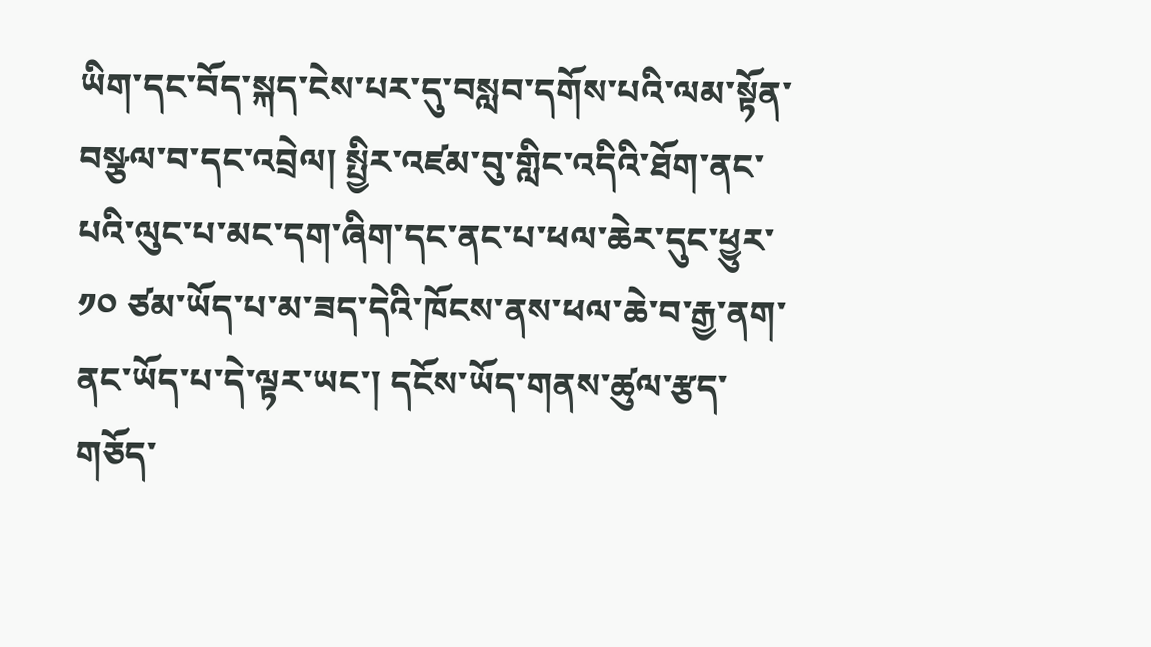ཡིག་དང་བོད་སྐད་ངེས་པར་དུ་བསླབ་དགོས་པའི་ལམ་སྟོན་བསྩལ་བ་དང་འབྲེལ། སྤྱིར་འཛམ་བུ་གླིང་འདིའི་ཐོག་ནང་པའི་ལུང་པ་མང་དག་ཞིག་དང་ནང་པ་ཕལ་ཆེར་དུང་ཕྱུར་ ༡༠ ཙམ་ཡོད་པ་མ་ཟད་དེའི་ཁོངས་ནས་ཕལ་ཆེ་བ་རྒྱ་ནག་ནང་ཡོད་པ་དེ་ལྟར་ཡང་། དངོས་ཡོད་གནས་ཚུལ་རྩད་གཅོད་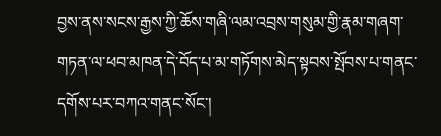བྱས་ནས་སངས་རྒྱས་ཀྱི་ཆོས་གཞི་ལམ་འབྲས་གསུམ་གྱི་རྣམ་གཞག་གཏན་ལ་ཕབ་མཁན་དེ་བོད་པ་མ་གཏོགས་མེད་སྟབས་སྤོབས་པ་གནང་དགོས་པར་བཀའ་གནང་སོང་།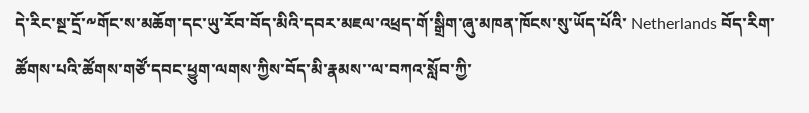དེ་རིང་སྔ་དྲོ་༸གོང་ས་མཆོག་དང་ཡུ་རོབ་བོད་མིའི་དབར་མཇལ་འཕྲད་གོ་སྒྲིག་ཞུ་མཁན་ཁོངས་སུ་ཡོད་པོའི་ Netherlands བོད་རིག་ཚོགས་པའི་ཚོགས་གཙོ་དབང་ཕྱུག་ལགས་ཀྱིས་བོད་མི་རྣམས་་ལ་བཀའ་སློབ་ཀྱི་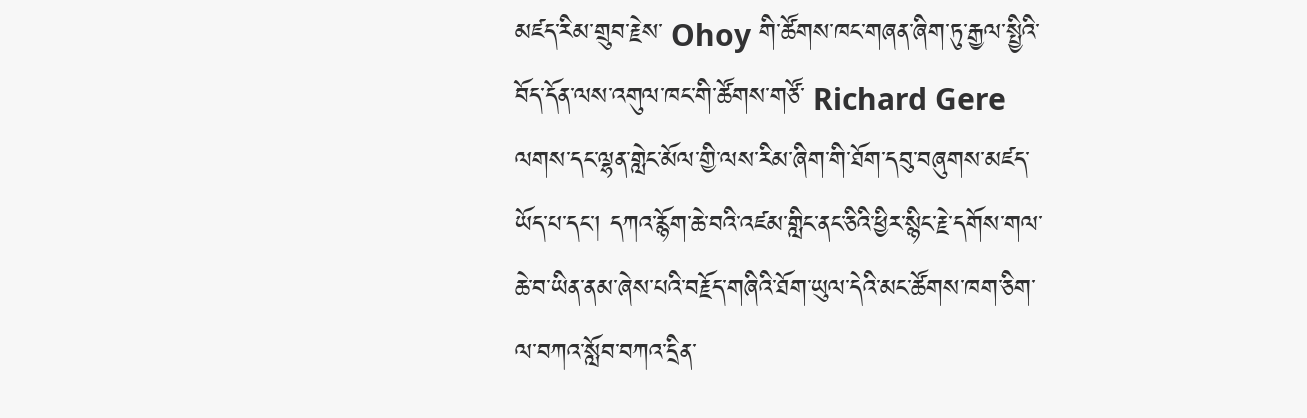མཛད་རིམ་གྲུབ་རྗེས་ Ohoy གི་ཚོགས་ཁང་གཞན་ཞིག་ཏུ་རྒྱལ་སྤྱིའི་བོད་དོན་ལས་འགུལ་ཁང་གི་ཚོགས་གཙོ་ Richard Gere ལགས་དང་ལྷན་གླེང་མོལ་གྱི་ལས་རིམ་ཞིག་གི་ཐོག་དབུ་བཞུགས་མཛད་ཡོད་པ་དང་། དཀའ་རྙོག་ཆེ་བའི་འཛམ་གླིང་ནང་ཅིའི་ཕྱིར་སྙིང་རྗེ་དགོས་གལ་ཆེ་བ་ཡིན་ནམ་ཞེས་པའི་བརྗོད་གཞིའི་ཐོག་ཡུལ་དེའི་མང་ཚོགས་ཁག་ཅིག་ལ་བཀའ་སློབ་བཀའ་དྲིན་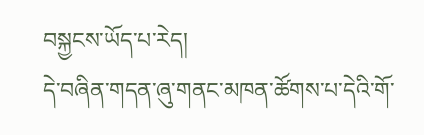བསྐྱངས་ཡོད་པ་རེད།
དེ་བཞིན་གདན་ཞུ་གནང་མཁན་ཚོགས་པ་དེའི་གོ་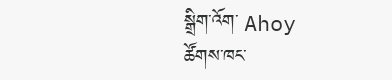སྒྲིག་འོག་ Ahoy ཚོགས་ཁང་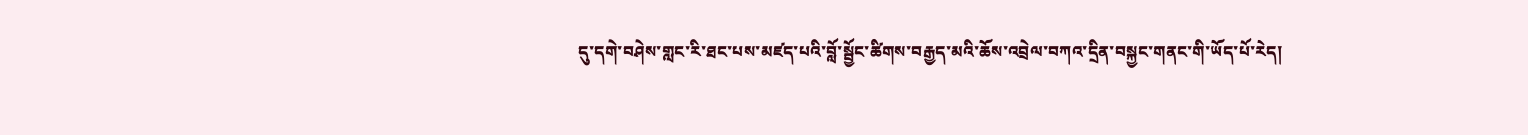དུ་དགེ་བཤེས་གླང་རི་ཐང་པས་མཛད་པའི་བློ་སྦྱོང་ཚིགས་བརྒྱད་མའི་ཆོས་འབྲེལ་བཀའ་དྲིན་བསྐྱང་གནང་གི་ཡོད་པོ་རེད།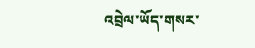འབྲེལ་ཡོད་གསར་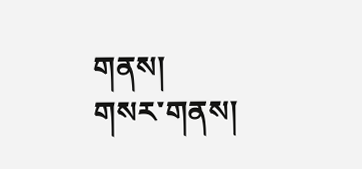གནས།
གསར་གནས།